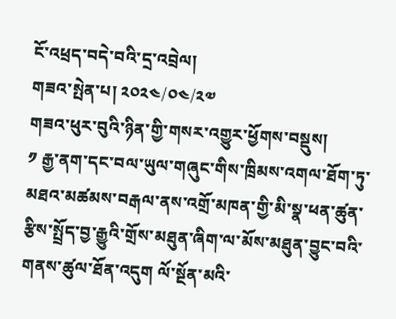ངོ་འཕྲད་བདེ་བའི་དྲ་འབྲེལ།
གཟའ་སྤེན་པ། ༢༠༢༤/༠༤/༢༧
གཟའ་ཕུར་བུའི་ཉིན་གྱི་གསར་འགྱུར་ཕྱོགས་བསྡུས།
༡ རྒྱ་ནག་དང་བལ་ཡུལ་གཞུང་གིས་ཁྲིམས་འགལ་ཐོག་ཏུ་མཐའ་མཚམས་བརྒལ་ནས་འགྲོ་མཁན་གྱི་མི་སྣ་ཕན་ཚུན་རྩིས་སྤྲོད་བྱ་རྒྱུའི་གྲོས་མཐུན་ཞིག་ལ་མོས་མཐུན་བྱུང་བའི་གནས་ཚུལ་ཐོན་འདུག ལོ་སྔོན་མའི་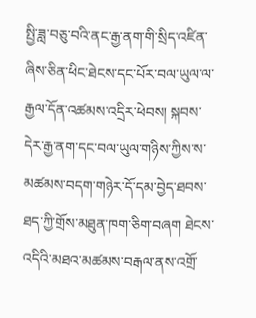སྤྱི་ཟླ་བཅུ་བའི་ནང་རྒྱ་ནག་གི་སྲིད་འཛིན་ཞིས་ཅིན་ཕིང་ཐེངས་དང་པོར་བལ་ཡུལ་ལ་རྒྱལ་དོན་འཚམས་འདྲིར་ཕེབས། སྐབས་དེར་རྒྱ་ནག་དང་བལ་ཡུལ་གཉིས་ཀྱིས་ས་མཚམས་བདག་གཉེར་དོ་དམ་བྱེད་ཐབས་ཐད་ཀྱི་གྲོས་མཐུན་ཁག་ཅིག་བཞག ཐེངས་འདིའི་མཐའ་མཚམས་བརྒལ་ནས་འགྲོ་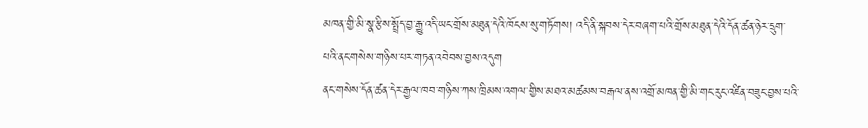མཁན་གྱི་མི་སྣ་རྩིས་སྤྲོད་བྱ་རྒྱུ་འདི་ཡང་གྲོས་མཐུན་དེའི་ཁོངས་སུ་གཏོགས། འདི་ནི་སྐབས་དེར་བཞག་པའི་གྲོས་མཐུན་དེའི་དོན་ཚན་ཉེར་དྲུག་པའི་ནང་གསེས་གཉིས་པར་གཏན་འབེབས་བྱས་འདུག
ནང་གསེས་དོན་ཚན་དེར་རྒྱལ་ཁབ་གཉིས་ཀས་ཁྲིམས་འགལ་གྱིས་མཐའ་མཚམས་བརྒལ་ནས་འགྲོ་མཁན་གྱི་མི་གང་རུང་འཛིན་བཟུང་བྱས་པའི་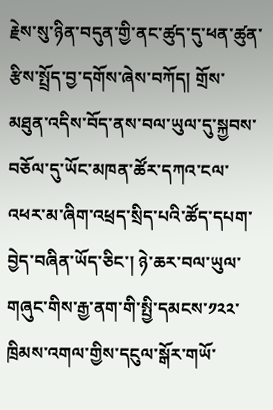རྗེས་སུ་ཉིན་བདུན་གྱི་ནང་ཚུད་དུ་ཕན་ཚུན་རྩིས་སྤྲོད་བྱ་དགོས་ཞེས་བཀོད། གྲོས་མཐུན་འདིས་བོད་ནས་བལ་ཡུལ་དུ་སྐྱབས་བཅོལ་དུ་ཡོང་མཁན་ཚོར་དཀའ་ངལ་འཕར་མ་ཞིག་འཕྲད་སྲིད་པའི་ཚོད་དཔག་བྱེད་བཞིན་ཡོད་ཅིང་། ཉེ་ཆར་བལ་ཡུལ་གཞུང་གིས་རྒྱ་ནག་གི་སྤྱི་དམངས་༡༢༢་ཁྲིམས་འགལ་གྱིས་དངུལ་སྒོར་གཡོ་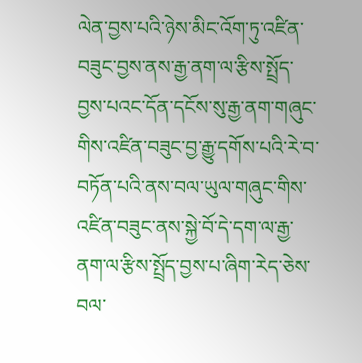ལེན་བྱས་པའི་ཉེས་མིང་འོག་ཏུ་འཛིན་བཟུང་བྱས་ནས་རྒྱ་ནག་ལ་རྩིས་སྤྲོད་བྱས་པའང་དོན་དངོས་སུ་རྒྱ་ནག་གཞུང་གིས་འཛིན་བཟུང་བྱ་རྒྱུ་དགོས་པའི་རེ་བ་བཏོན་པའི་ནས་བལ་ཡུལ་གཞུང་གིས་འཛིན་བཟུང་ནས་སྐྱེ་བོ་དེ་དག་ལ་རྒྱ་ནག་ལ་རྩིས་སྤྲོད་བྱས་པ་ཞིག་རེད་ཅེས་བལ་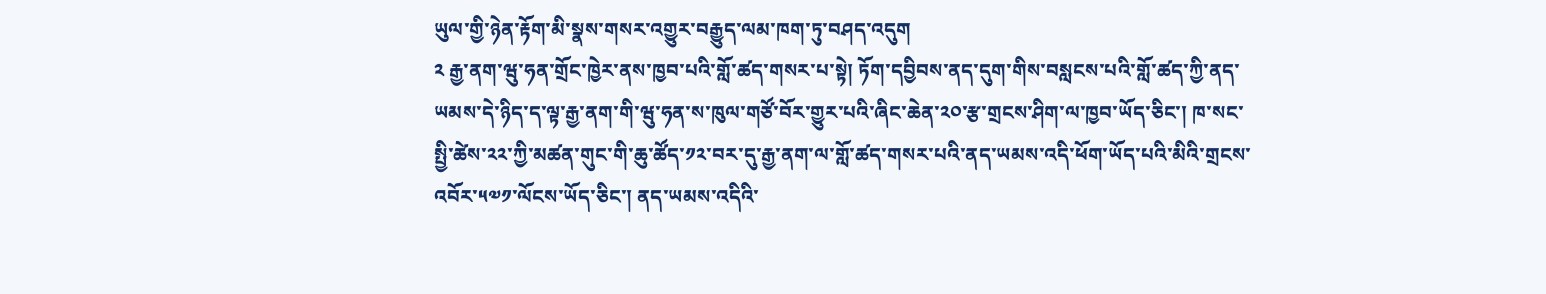ཡུལ་གྱི་ཉེན་རྟོག་མི་སྣས་གསར་འགྱུར་བརྒྱུད་ལམ་ཁག་ཏུ་བཤད་འདུག
༢ རྒྱ་ནག་ཝུ་ཧན་གྲོང་ཁྱེར་ནས་ཁྱབ་པའི་གློ་ཚད་གསར་པ་སྟེ། ཏོག་དབྱིབས་ནད་དུག་གིས་བསླངས་པའི་གློ་ཚད་ཀྱི་ནད་ཡམས་དེ་ཉིད་ད་ལྟ་རྒྱ་ནག་གི་ཝུ་ཧན་ས་ཁུལ་གཙོ་བོར་གྱུར་པའི་ཞིང་ཆེན་༢༠་རྩ་གྲངས་ཤིག་ལ་ཁྱབ་ཡོད་ཅིང་། ཁ་སང་སྤྱི་ཚེས་༢༢་ཀྱི་མཚན་གུང་གི་ཆུ་ཚོད་༡༢་བར་དུ་རྒྱ་ནག་ལ་གློ་ཚད་གསར་པའི་ནད་ཡམས་འདི་ཕོག་ཡོད་པའི་མིའི་གྲངས་འབོར་༥༧༡་ལོངས་ཡོད་ཅིང་། ནད་ཡམས་འདིའི་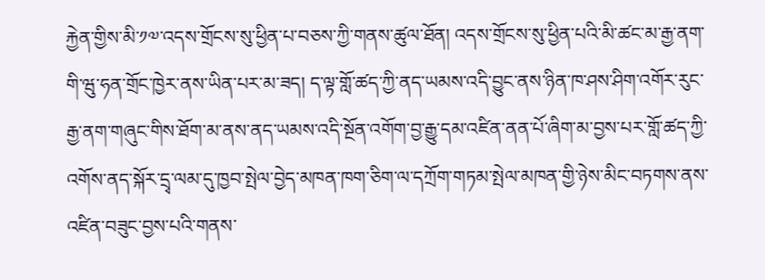རྐྱེན་གྱིས་མི་༡༧་འདས་གྲོངས་སུ་ཕྱིན་པ་བཅས་ཀྱི་གནས་ཚུལ་ཐོན། འདས་གྲོངས་སུ་ཕྱིན་པའི་མི་ཚང་མ་རྒྱ་ནག་གི་ཝུ་ཧན་གྲོང་ཁྱེར་ནས་ཡིན་པར་མ་ཟད། ད་ལྟ་གློ་ཚད་ཀྱི་ནད་ཡམས་འདི་བྱུང་ནས་ཉིན་ཁ་ཤས་ཤིག་འགོར་རུང་རྒྱ་ནག་གཞུང་གིས་ཐོག་མ་ནས་ནད་ཡམས་འདི་སྔོན་འགོག་བྱ་རྒྱུ་དམ་འཛིན་ནན་པོ་ཞིག་མ་བྱས་པར་གློ་ཚད་ཀྱི་འགོས་ནད་སྐོར་དྲྭ་ལམ་དུ་ཁྱབ་སྤེལ་བྱེད་མཁན་ཁག་ཅིག་ལ་དཀྲོག་གཏམ་སྤེལ་མཁན་གྱི་ཉེས་མིང་བཏགས་ནས་འཛིན་བཟུང་བྱས་པའི་གནས་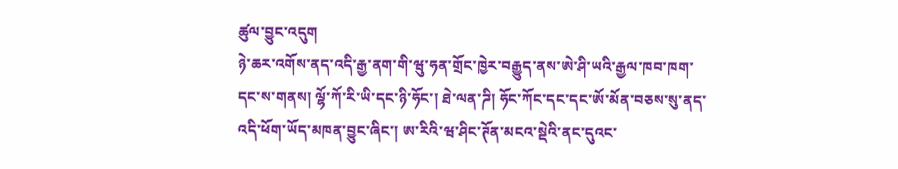ཚུལ་བྱུང་འདུག
ཉེ་ཆར་འགོས་ནད་འདི་རྒྱ་ནག་གི་ཝུ་ཧན་གྲོང་ཁྱེར་བརྒྱུད་ནས་ཨེ་ཤི་ཡའི་རྒྱལ་ཁབ་ཁག་དང་ས་གནས། ལྷོ་ཀོ་རི་ཡི་དང་ཉི་ཧོང་། ཐེ་ལན་ཌི། ཧོང་ཀོང་དང་དང་ཨོ་མོན་བཅས་སུ་ནད་འདི་ཕོག་ཡོད་མཁན་བྱུང་ཞིང་། ཨ་རིའི་ཝ་ཤིང་ཊོན་མངའ་སྡེའི་ནང་དུའང་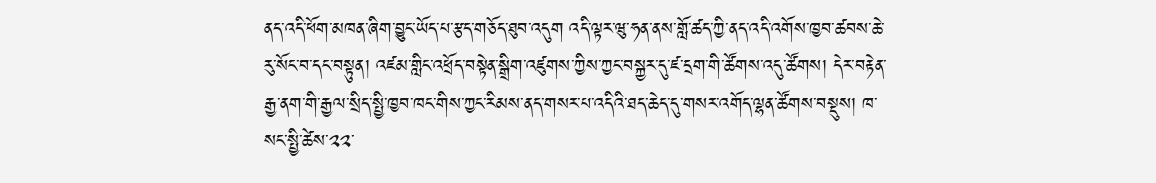ནད་འདི་ཕོག་མཁན་ཞིག་བྱུང་ཡོད་པ་རྩད་གཅོད་ཐུབ་འདུག འདི་ལྟར་ཝུ་ཧན་ནས་གློ་ཚད་ཀྱི་ནད་འདི་འགོས་ཁྱབ་ཚབས་ཆེ་རུ་སོང་བ་དང་བསྟུན། འཛམ་གླིང་འཕྲོད་བསྟེན་སྒྲིག་འཛུགས་ཀྱིས་ཀྱང་བསྐྱར་དུ་ཛ་དྲག་གི་ཚོགས་འདུ་ཚོགས། དེར་བརྟེན་རྒྱ་ནག་གི་རྒྱལ་སྲིད་སྤྱི་ཁྱབ་ཁང་གིས་ཀྱང་རིམས་ནད་གསར་པ་འདིའི་ཐད་ཆེད་དུ་གསར་འགོད་ལྷན་ཚོགས་བསྡུས། ཁ་སང་སྤྱི་ཚེས་༢༢་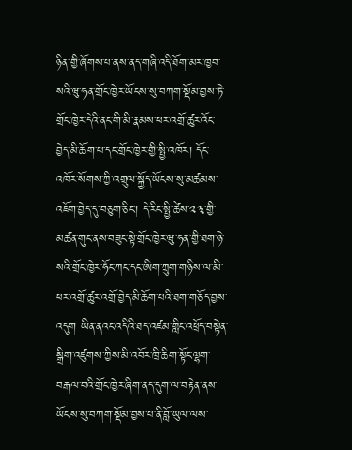ཉིན་གྱི་ཞོགས་པ་ནས་ནད་གཞི་འདི་ཐོག་མར་ཁྱབ་སའི་ཝུ་ཧན་གྲོང་ཁྱེར་ཡོངས་སུ་བཀག་སྡོམ་བྱས་ཏེ་གྲོང་ཁྱེར་དེའི་ནང་གི་མི་རྣམས་ཕར་འགྲོ་ཚུར་འོང་བྱེད་མི་ཆོག་པ་དང་གྲོང་ཁྱེར་གྱི་སྤྱི་འཁོར། དོང་འཁོར་སོགས་ཀྱི་འགྲུལ་སྐྱོད་ཡོངས་སུ་མཚམས་འཇོག་བྱེད་དུ་བཅུག་ཅིང་། དེ་རིང་སྤྱི་ཚེས་༢༣་གྱི་མཚན་གུང་ནས་བཟུང་སྟེ་གྲོང་ཁྱེར་ཝུ་ཧན་གྱི་ཐག་ཉེ་སའི་གྲོང་ཁྱེར་ཧོང་ཀང་དང་ཨིག་ཀྲུག་གཉིས་ལ་མི་ཕར་འགྲོ་ཚུར་འགྲོ་བྱེད་མི་ཆོག་པའི་ཐག་གཅོད་བྱས་འདུག ཡིན་ནའང་འདིའི་ཐད་འཛམ་གླིང་འཕྲོད་བསྟེན་སྒྲིག་འཛུགས་ཀྱིས་མི་འབོར་ཁྲི་ཆིག་སྟོང་ལྷག་བརྒལ་བའི་གྲོང་ཁྱེར་ཞིག་ནད་དུག་ལ་བརྟེན་ནས་ཡོངས་སུ་བཀག་སྡོམ་བྱས་པ་ནི་བློ་ཡུལ་ལས་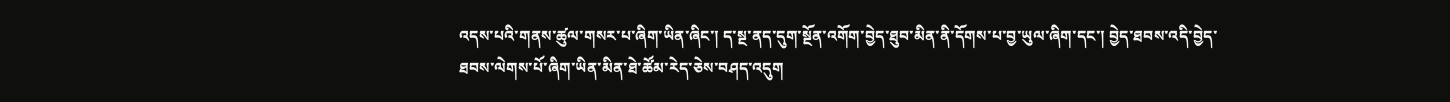འདས་པའི་གནས་ཚུལ་གསར་པ་ཞིག་ཡིན་ཞིང་། ད་སྔ་ནད་དུག་སྔོན་འགོག་བྱེད་ཐུབ་མིན་ནི་དོགས་པ་བྱ་ཡུལ་ཞིག་དང་། བྱེད་ཐབས་འདི་བྱེད་ཐབས་ལེགས་པོ་ཞིག་ཡིན་མིན་ཐེ་ཚོམ་རེད་ཅེས་བཤད་འདུག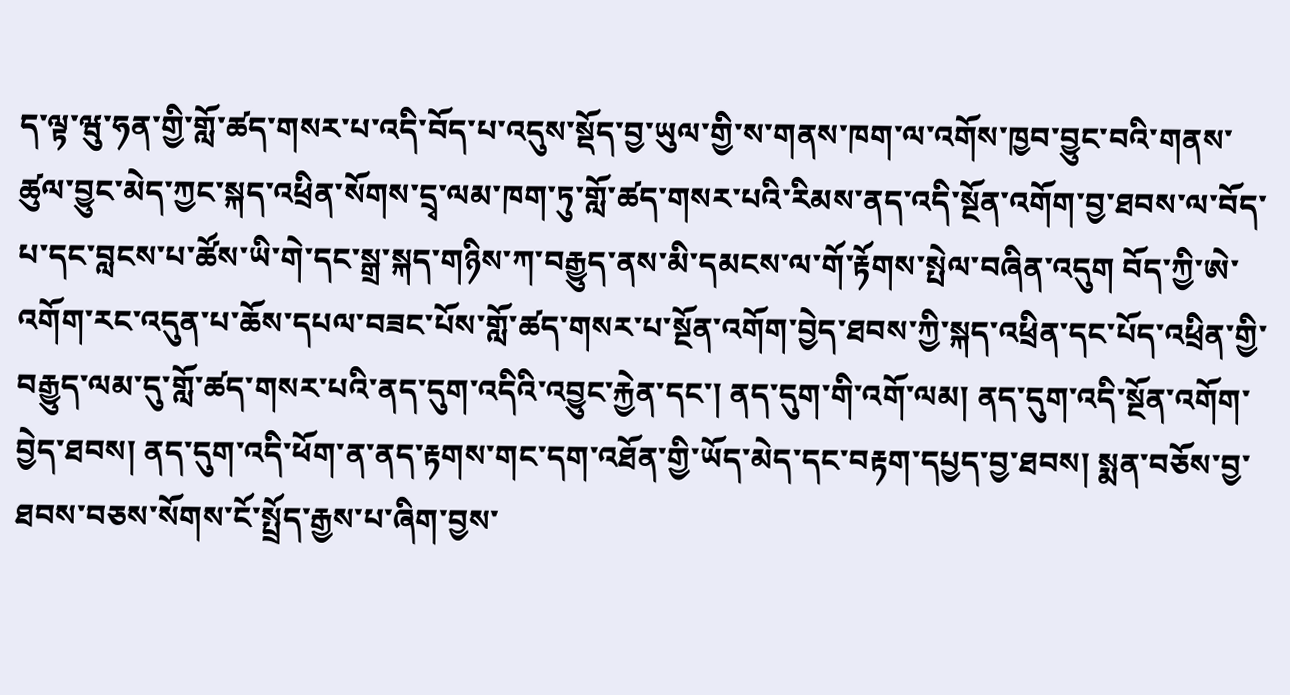ད་ལྟ་ཝུ་ཧན་གྱི་གློ་ཚད་གསར་པ་འདི་བོད་པ་འདུས་སྡོད་བྱ་ཡུལ་གྱི་ས་གནས་ཁག་ལ་འགོས་ཁྱབ་བྱུང་བའི་གནས་ཚུལ་བྱུང་མེད་ཀྱང་སྐད་འཕྲིན་སོགས་དྲྭ་ལམ་ཁག་ཏུ་གློ་ཚད་གསར་པའི་རིམས་ནད་འདི་སྔོན་འགོག་བྱ་ཐབས་ལ་བོད་པ་དང་བླངས་པ་ཚོས་ཡི་གེ་དང་སྒྲ་སྐད་གཉིས་ཀ་བརྒྱུད་ནས་མི་དམངས་ལ་གོ་རྟོགས་སྤེལ་བཞིན་འདུག བོད་ཀྱི་ཨེ་འགོག་རང་འདུན་པ་ཆོས་དཔལ་བཟང་པོས་གློ་ཚད་གསར་པ་སྔོན་འགོག་བྱེད་ཐབས་ཀྱི་སྐད་འཕྲིན་དང་པོད་འཕྲིན་གྱི་བརྒྱུད་ལམ་དུ་གློ་ཚད་གསར་པའི་ནད་དུག་འདིའི་འབྱུང་རྐྱེན་དང་། ནད་དུག་གི་འགོ་ལམ། ནད་དུག་འདི་སྔོན་འགོག་བྱེད་ཐབས། ནད་དུག་འདི་ཕོག་ན་ནད་རྟགས་གང་དག་འཐོན་གྱི་ཡོད་མེད་དང་བརྟག་དཔྱད་བྱ་ཐབས། སྨན་བཅོས་བྱ་ཐབས་བཅས་སོགས་ངོ་སྤྲོད་རྒྱས་པ་ཞིག་བྱས་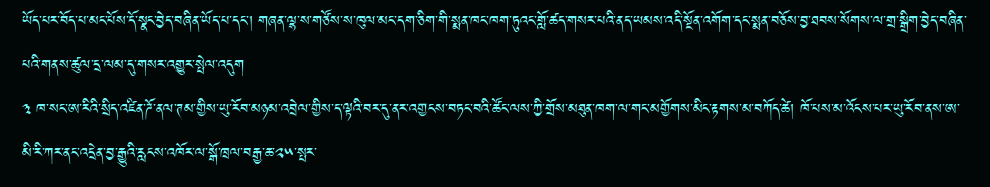ཡོད་པར་བོད་པ་མང་པོས་དོ་སྣང་བྱེད་བཞིན་ཡོད་པ་དང་། གཞན་ལྷ་ས་གཙོས་ས་ཁུལ་མང་དག་ཅིག་གི་སྨན་ཁང་ཁག་ཏུའང་གློ་ཚད་གསར་པའི་ནད་ཡམས་འདི་སྔོན་འགོག་དང་སྨན་བཅོས་བྱ་ཐབས་སོགས་ལ་གྲ་སྒྲིག་བྱེད་བཞིན་པའི་གནས་ཚུལ་དྲ་ལམ་དུ་གསར་འགྱུར་སྤེལ་འདུག
༣ ཁ་སང་ཨ་རིའི་སྲིད་འཛིན་ཌོ་ནལ་ཊམ་གྱིས་ཡུ་རོབ་མཉམ་འབྲེལ་གྱིས་ད་ལྟའི་བར་དུ་ནར་འགྱངས་བཏང་བའི་ཚོང་ལས་ཀྱི་གྲོས་མཐུན་ཁག་ལ་གང་མགྱོགས་མིང་རྟགས་མ་བཀོད་ཚེ། ཁོ་པས་མ་འོངས་པར་ཡུ་རོབ་ནས་ཨ་མི་རི་ཀར་ནང་འདྲེན་བྱ་རྒྱུའི་རླངས་འཁོར་ལ་སྒོ་ཁྲལ་བརྒྱ་ཆ་༢༥་སྤར་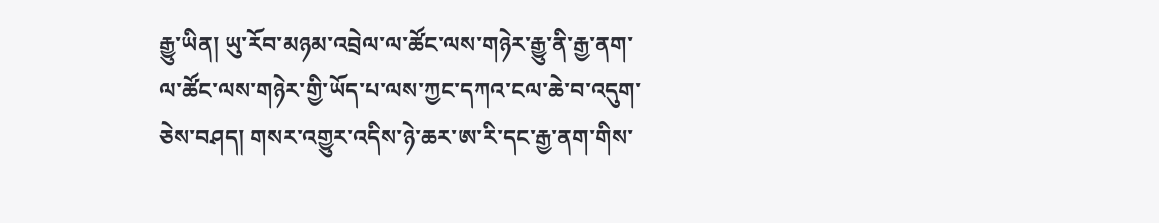རྒྱུ་ཡིན། ཡུ་རོབ་མཉམ་འབྲེལ་ལ་ཚོང་ལས་གཉེར་རྒྱུ་ནི་རྒྱ་ནག་ལ་ཚོང་ལས་གཉེར་གྱི་ཡོད་པ་ལས་ཀྱང་དཀའ་ངལ་ཆེ་བ་འདུག་ཅེས་བཤད། གསར་འགྱུར་འདིས་ཉེ་ཆར་ཨ་རི་དང་རྒྱ་ནག་གིས་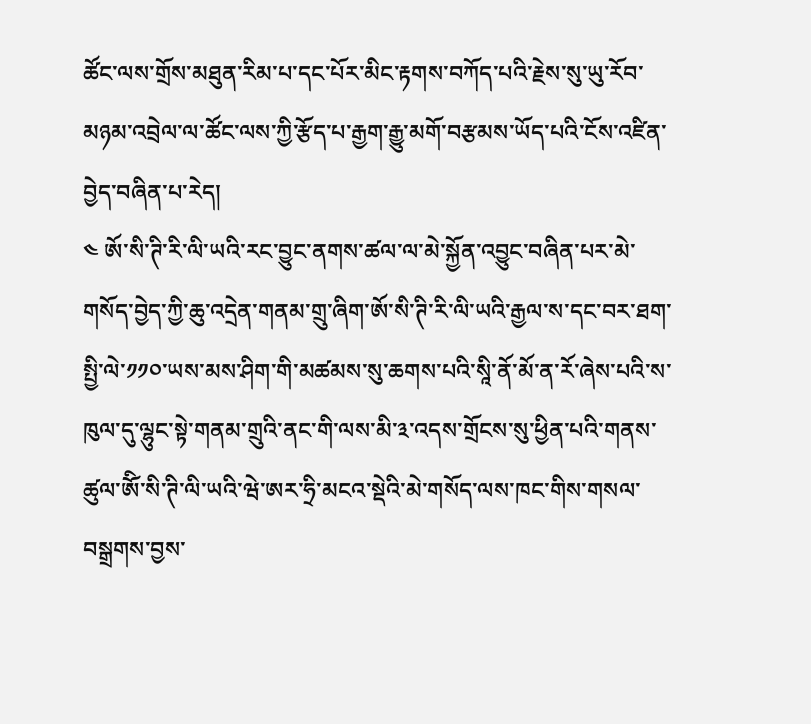ཚོང་ལས་གྲོས་མཐུན་རིམ་པ་དང་པོར་མིང་རྟགས་བཀོད་པའི་རྗེས་སུ་ཡུ་རོབ་མཉམ་འབྲེལ་ལ་ཚོང་ལས་ཀྱི་རྩོད་པ་རྒྱག་རྒྱུ་མགོ་བརྩམས་ཡོད་པའི་ངོས་འཛིན་བྱེད་བཞིན་པ་རེད།
༤ ཨོ་སི་ཊི་རི་ལི་ཡའི་རང་བྱུང་ནགས་ཚལ་ལ་མེ་སྐྱོན་འབྱུང་བཞིན་པར་མེ་གསོད་བྱེད་ཀྱི་ཆུ་འདྲེན་གནམ་གྲུ་ཞིག་ཨོ་སི་ཊི་རི་ལི་ཡའི་རྒྱལ་ས་དང་བར་ཐག་སྤྱི་ལེ་༡༡༠་ཡས་མས་ཤིག་གི་མཚམས་སུ་ཆགས་པའི་སཱི་ནོ་མོ་ན་རོ་ཞེས་པའི་ས་ཁུལ་དུ་ལྷུང་སྟེ་གནམ་གྲུའི་ནང་གི་ལས་མི་༣་འདས་གྲོངས་སུ་ཕྱིན་པའི་གནས་ཚུལ་ཨོི་སི་ཊི་ལི་ཡའི་ཝེ་ཨར་ཧྲི་མངའ་སྡེའི་མེ་གསོད་ལས་ཁང་གིས་གསལ་བསྒྲགས་བྱས་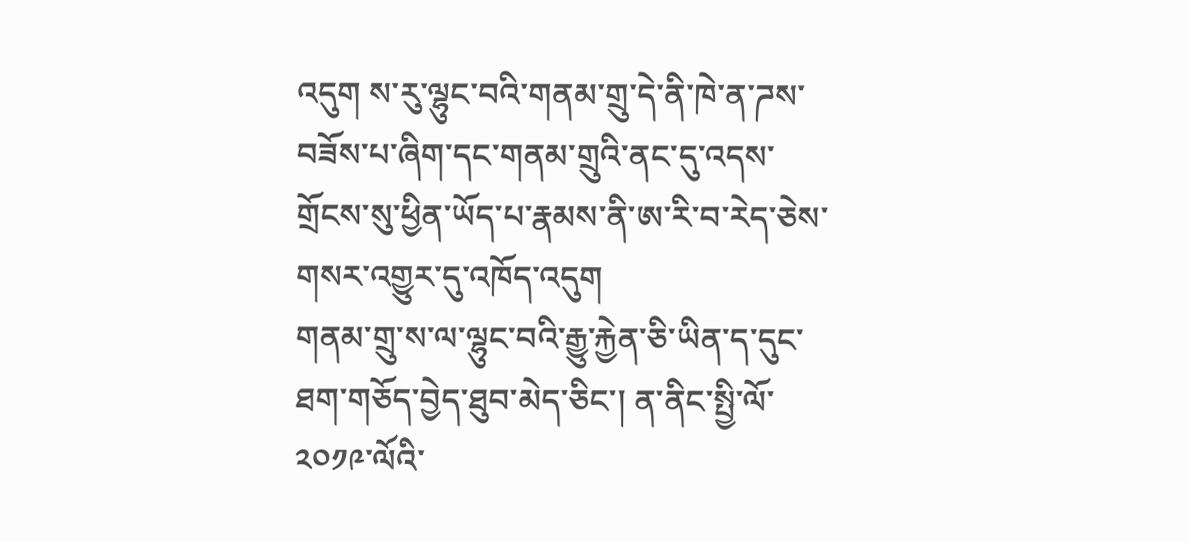འདུག ས་རུ་ལྷུང་བའི་གནམ་གྲུ་དེ་ནི་ཁེ་ན་ཌས་བཟོས་པ་ཞིག་དང་གནམ་གྲུའི་ནང་དུ་འདས་གྲོངས་སུ་ཕྱིན་ཡོད་པ་རྣམས་ནི་ཨ་རི་བ་རེད་ཅེས་གསར་འགྱུར་དུ་འཁོད་འདུག
གནམ་གྲུ་ས་ལ་ལྷུང་བའི་རྒྱུ་རྐྱེན་ཅི་ཡིན་ད་དུང་ཐག་གཅོད་བྱེད་ཐུབ་མེད་ཅིང་། ན་ནིང་སྤྱི་ལོ་༢༠༡༩་ལོའི་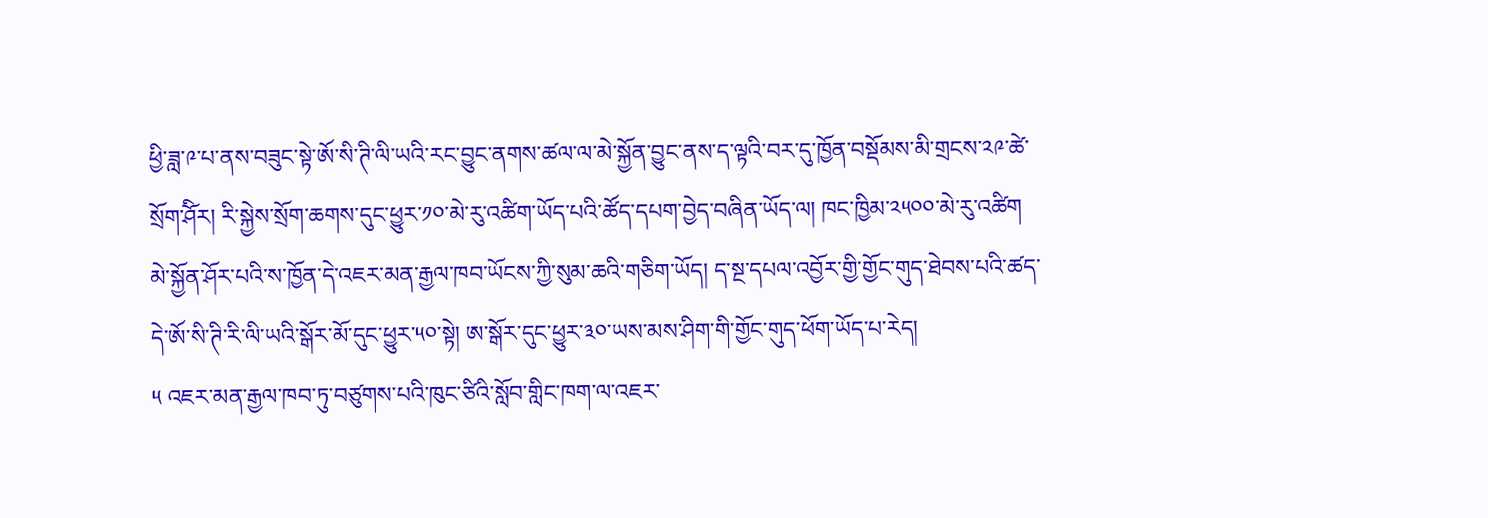ཕྱི་ཟླ་༩་པ་ནས་བཟུང་སྟེ་ཨོ་སི་ཊི་ལི་ཡའི་རང་བྱུང་ནགས་ཚལ་ལ་མེ་སྐྱོན་བྱུང་ནས་ད་ལྟའི་བར་དུ་ཁྱོན་བསྡོམས་མི་གྲངས་༢༩་ཚེ་སྲོག་ཤོིར། རི་སྐྱེས་སྲོག་ཆགས་དུང་ཕྱུར་༡༠་མེ་རུ་འཚིག་ཡོད་པའི་ཚོད་དཔག་བྱེད་བཞིན་ཡོད་ལ། ཁང་ཁྱིམ་༢༥༠༠་མེ་རུ་འཚིག མེ་སྐྱོན་ཤོར་པའི་ས་ཁྱོན་དེ་འཇར་མན་རྒྱལ་ཁབ་ཡོངས་ཀྱི་སུམ་ཆའི་གཅིག་ཡོད། ད་སྔ་དཔལ་འབྱོར་གྱི་གྱོང་གུད་ཐེབས་པའི་ཚད་དེ་ཨོ་སི་ཊི་རི་ལི་ཡའི་སྒོར་མོ་དུང་ཕྱུར་༥༠་སྟེ། ཨ་སྒོར་དུང་ཕྱུར་༣༠་ཡས་མས་ཤིག་གི་གྱོང་གུད་ཕོག་ཡོད་པ་རེད།
༥ འཇར་མན་རྒྱལ་ཁབ་ཏུ་བཙུགས་པའི་ཁུང་ཙིའི་སློབ་གླིང་ཁག་ལ་འཇར་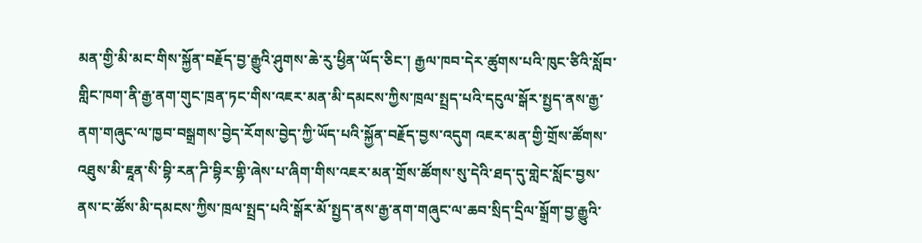མན་གྱི་མི་མང་གིས་སྐྱོན་བརྗོད་བྱ་རྒྱུའི་ཤུགས་ཆེ་རུ་ཕྱིན་ཡོད་ཅིང་། རྒྱལ་ཁབ་དེར་ཚུགས་པའི་ཁུང་ཙིའི་སློབ་གླིང་ཁག་ནི་རྒྱ་ནག་གུང་ཁྲན་ཏང་གིས་འཇར་མན་མི་དམངས་ཀྱིས་ཁྲལ་སྤྲད་པའི་དངུལ་སྒོར་སྤྱད་ནས་རྒྱ་ནག་གཞུང་ལ་ཁྱབ་བསྒྲགས་བྱེད་རོགས་བྱེད་ཀྱི་ཡོད་པའི་སྐྱོན་བརྗོད་བྱས་འདུག འཇར་མན་གྱི་གྲོས་ཚོགས་འཐུས་མི་ཇཱན་སི་བྷི་རན་ཌི་བྷིར་གྷི་ཞེས་པ་ཞིག་གིས་འཇར་མན་གྲོས་ཚོགས་སུ་དེའི་ཐད་དུ་གླེང་སློང་བྱས་ནས་ང་ཚོས་མི་དམངས་ཀྱིས་ཁྲལ་སྤྲད་པའི་སྒོར་མོ་སྤྱད་ནས་རྒྱ་ནག་གཞུང་ལ་ཆབ་སྲིད་དྲིལ་སྒྲོག་བྱ་རྒྱུའི་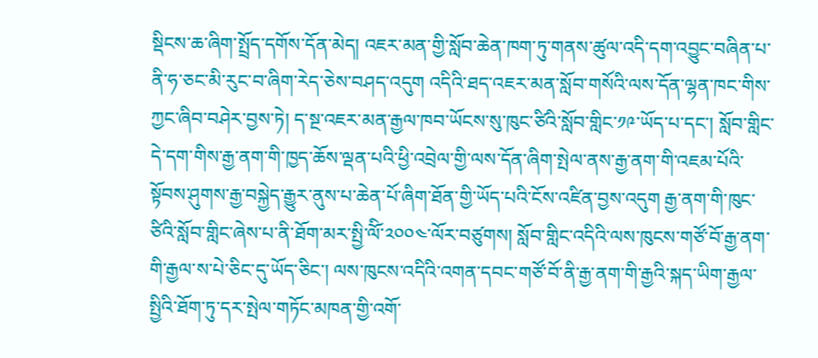སྡིངས་ཆ་ཞིག་སྤྲོད་དགོས་དོན་མེད། འཇར་མན་གྱི་སློབ་ཆེན་ཁག་ཏུ་གནས་ཚུལ་འདི་དག་འབྱུང་བཞིན་པ་ནི་ཧ་ཅང་མི་རུང་བ་ཞིག་རེད་ཅེས་བཤད་འདུག འདིའི་ཐད་འཇར་མན་སློབ་གསོའི་ལས་དོན་ལྷན་ཁང་གིས་ཀྱང་ཞིབ་བཤེར་བྱས་ཏེ། ད་སྔ་འཇར་མན་རྒྱལ་ཁབ་ཡོངས་སུ་ཁུང་ཙིའི་སློབ་གླིང་༡༩་ཡོད་པ་དང་། སློབ་གླིང་དེ་དག་གིས་རྒྱ་ནག་གི་ཁྱད་ཆོས་ལྡན་པའི་ཕྱི་འབྲེལ་གྱི་ལས་དོན་ཞིག་སྤེལ་ནས་རྒྱ་ནག་གི་འཇམ་པོའི་སྟོབས་ཤུགས་རྒྱ་བསྐྱེད་རྒྱུར་ནུས་པ་ཆེན་པོ་ཞིག་ཐོན་གྱི་ཡོད་པའི་ངོས་འཛིན་བྱས་འདུག རྒྱ་ནག་གི་ཁུང་ཙིའི་སློབ་གླིང་ཞེས་པ་ནི་ཐོག་མར་སྤྱི་ལོི་༢༠༠༤་ལོར་བཙུགས། སློབ་གླིང་འདིའི་ལས་ཁུངས་གཙོ་བོ་རྒྱ་ནག་གི་རྒྱལ་ས་པེ་ཅིང་དུ་ཡོད་ཅིང་། ལས་ཁུངས་འདིའི་འགན་དབང་གཙོ་བོ་ནི་རྒྱ་ནག་གི་རྒྱའི་སྐད་ཡིག་རྒྱལ་སྤྱིའི་ཐོག་ཏུ་དར་སྤེལ་གཏོང་མཁན་གྱི་འགོ་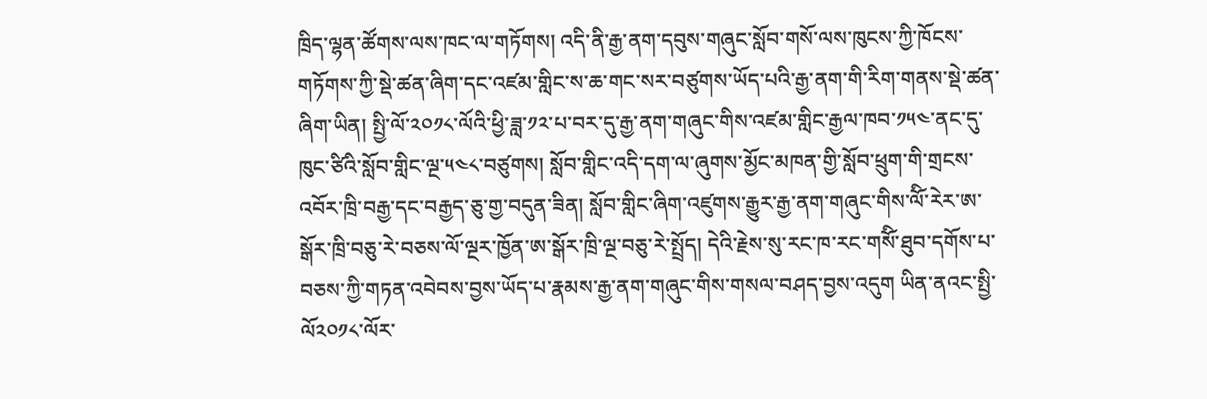ཁྲིད་ལྷན་ཚོགས་ལས་ཁང་ལ་གཏོགས། འདི་ནི་རྒྱ་ནག་དབུས་གཞུང་སློབ་གསོ་ལས་ཁུངས་ཀྱི་ཁོངས་གཏོགས་ཀྱི་སྡེ་ཚན་ཞིག་དང་འཛམ་གླིང་ས་ཆ་གང་སར་བཙུགས་ཡོད་པའི་རྒྱ་ནག་གི་རིག་གནས་སྡེ་ཚན་ཞིག་ཡིན། སྤྱི་ལོ་༢༠༡༨་ལོའི་ཕྱི་ཟླ་༡༢་པ་བར་དུ་རྒྱ་ནག་གཞུང་གིས་འཛམ་གླིང་རྒྱལ་ཁབ་༡༥༤་ནང་དུ་ཁུང་ཙིའི་སློབ་གླིང་ལྔ་༥༤༨་བཙུགས། སློབ་གླིང་འདི་དག་ལ་ཞུགས་མྱོང་མཁན་གྱི་སློབ་ཕྲུག་གི་གྲངས་འབོར་ཁྲི་བརྒྱ་དང་བརྒྱད་ཅུ་གྱ་བདུན་ཟིན། སློབ་གླིང་ཞིག་འཛུགས་རྒྱུར་རྒྱ་ནག་གཞུང་གིས་ལོི་རེར་ཨ་སྒོར་ཁྲི་བཅུ་རེ་བཅས་ལོ་ལྔར་ཁྱོན་ཨ་སྒོར་ཁྲི་ལྔ་བཅུ་རེ་སྤྲོད། དེའི་རྗེས་སུ་རང་ཁ་རང་གསོི་ཐུབ་དགོས་པ་བཅས་ཀྱི་གཏན་འབེབས་བྱས་ཡོད་པ་རྣམས་རྒྱ་ནག་གཞུང་གིས་གསལ་བཤད་བྱས་འདུག ཡིན་ནའང་སྤྱི་ལོ༢༠༡༨་ལོར་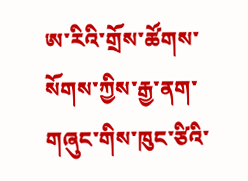ཨ་རིའི་གྲོས་ཚོགས་སོགས་ཀྱིས་རྒྱ་ནག་གཞུང་གིས་ཁུང་ཙིའི་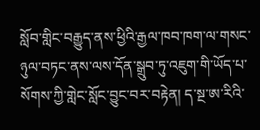སློབ་གླིང་བརྒྱུད་ནས་ཕྱིའི་རྒྱལ་ཁབ་ཁག་ལ་གསང་ཉུལ་བཏང་ནས་ལས་དོན་སྒྲུབ་ཏུ་འཇུག་གི་ཡོད་པ་སོགས་ཀྱི་གླེང་སློང་བྱུང་བར་བརྟེན། ད་སྔ་ཨ་རིའི་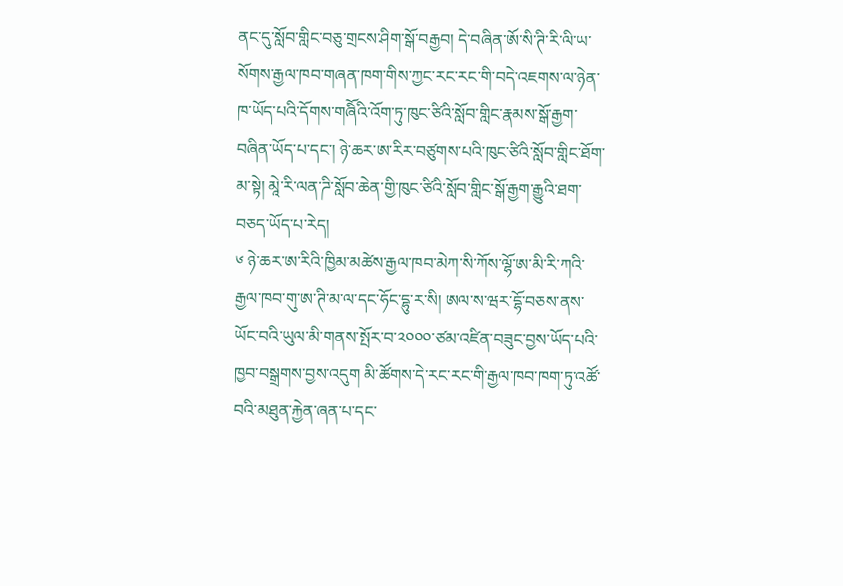ནང་དུ་སློབ་གླིང་བཅུ་གྲངས་ཤིག་སྒོ་བརྒྱབ། དེ་བཞིན་ཨོ་སི་ཊི་རི་ལི་ཡ་སོགས་རྒྱལ་ཁབ་གཞན་ཁག་གིས་ཀྱང་རང་རང་གི་བདེ་འཇགས་ལ་ཉེན་ཁ་ཡོད་པའི་དོགས་གཞིོའི་འོག་ཏུ་ཁུང་ཙིའི་སློབ་གླིང་རྣམས་སྒོ་རྒྱག་བཞིན་ཡོད་པ་དང་། ཉེ་ཆར་ཨ་རིར་བཙུགས་པའི་ཁུང་ཙིའི་སློབ་གླིང་ཐོག་མ་སྟེ། མཱེ་རི་ལན་ཌི་སློབ་ཆེན་གྱི་ཁུང་ཙིའི་སློབ་གླིང་སྒོ་རྒྱག་རྒྱུའི་ཐག་བཅད་ཡོད་པ་རེད།
༦ ཉེ་ཆར་ཨ་རིའི་ཁྱིམ་མཚེས་རྒྱལ་ཁབ་མེཀ་སི་ཀོས་ལྷོ་ཨ་མི་རི་ཀའི་རྒྱལ་ཁབ་གུ་ཨ་ཊི་མ་ལ་དང་ཧོང་དྷུ་ར་སི། ཨལ་ས་ཝར་དྷོ་བཅས་ནས་ཡོང་བའི་ཡུལ་མི་གནས་སྤོར་བ་༢༠༠༠་ཙམ་འཛིན་བཟུང་བྱས་ཡོད་པའི་ཁྱབ་བསྒྲགས་བྱས་འདུག མི་ཚོགས་དེ་རང་རང་གི་རྒྱལ་ཁབ་ཁག་ཏུ་འཚོ་བའི་མཐུན་རྐྱེན་ཞན་པ་དང་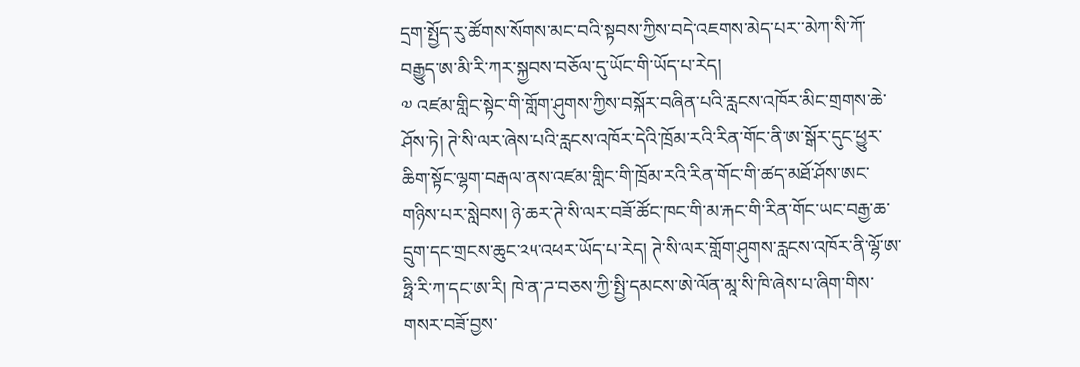དྲག་སྤྱོད་རུ་ཚོགས་སོགས་མང་བའི་སྟབས་ཀྱིས་བདེ་འཇགས་མེད་པར་་མེཀ་སི་ཀོ་བརྒྱུད་ཨ་མི་རི་ཀར་སྐྱབས་བཅོལ་དུ་ཡོང་གི་ཡོད་པ་རེད།
༧ འཛམ་གླིང་སྟེང་གི་གློག་ཤུགས་ཀྱིས་བསྐོར་བཞིན་པའི་རླངས་འཁོར་མིང་གྲགས་ཆེ་ཤོས་ཏེ། ཊེ་སི་ལར་ཞེས་པའི་རླངས་འཁོར་དེའི་ཁྲོམ་རའི་རིན་གོང་ནི་ཨ་སྒོར་དུང་ཕྱུར་ཆིག་སྟོང་ལྷག་བརྒལ་ནས་འཛམ་གླིང་གི་ཁྲོམ་རའི་རིན་གོང་གི་ཚད་མཐོ་ཤོས་ཨང་གཉིས་པར་སླེབས། ཉེ་ཆར་ཊེ་སི་ལར་བཟོ་ཚོང་ཁང་གི་མ་རྐང་གི་རིན་གོང་ཡང་བརྒྱ་ཆ་དྲུག་དང་གྲངས་ཆུང་༢༥་འཕར་ཡོད་པ་རེད། ཊེ་སི་ལར་གློག་ཤུགས་རླངས་འཁོར་ནི་ལྷོ་ཨ་ཧྥི་རི་ཀ་དང་ཨ་རི། ཁེ་ན་ཌ་བཅས་ཀྱི་སྤྱི་དམངས་ཨེ་ལོན་མཱ་སི་ཁི་ཞེས་པ་ཞིག་གིས་གསར་བཟོ་བྱས་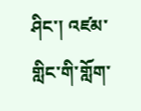ཤིང་། འཛམ་གླིང་གི་གློག་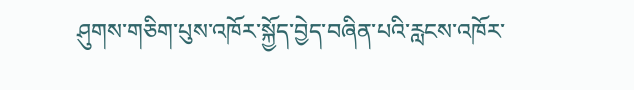ཤུགས་གཅིག་པུས་འཁོར་སྐྱོད་བྱེད་བཞིན་པའི་རླངས་འཁོར་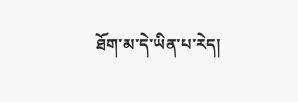ཐོག་མ་དེ་ཡིན་པ་རེད།